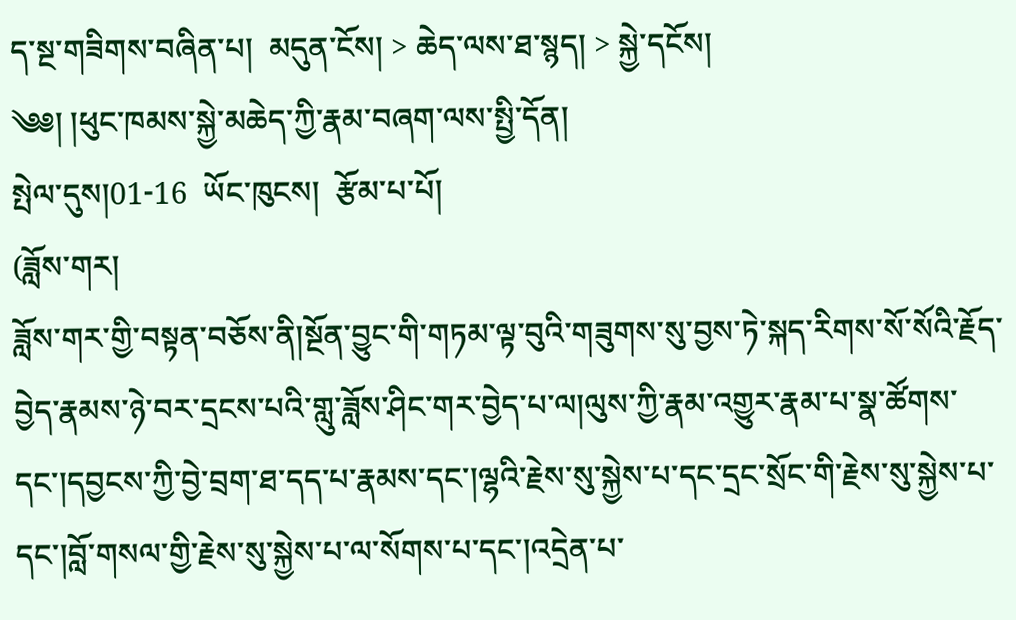ད་སྔ་གཟིགས་བཞིན་པ།  མདུན་ངོས། > ཆེད་ལས་ཐ་སྙད། > སྐྱེ་དངོས།
༄༅། །ཕུང་ཁམས་སྐྱེ་མཆེད་ཀྱི་རྣམ་བཞག་ལས་སྤྱི་དོན།
སྤེལ་དུས།01-16  ཡོང་ཁུངས།  རྩོམ་པ་པོ།
(ཟློས་གར།
ཟློས་གར་གྱི་བསྟན་བཅོས་ནི།སྔོན་བྱུང་གི་གཏམ་ལྟ་བུའི་གཟུགས་སུ་བྱས་ཏེ་སྐད་རིགས་སོ་སོའི་རྗོད་བྱེད་རྣམས་ཉེ་བར་དྲངས་པའི་གླུ་ཟློས་ཤིང་གར་བྱེད་པ་ལ།ལུས་ཀྱི་རྣམ་འགྱུར་རྣམ་པ་སྣ་ཚོགས་དང་།དབྱངས་ཀྱི་བྱེ་བྲག་ཐ་དད་པ་རྣམས་དང་།ལྷའི་རྗེས་སུ་སྐྱེས་པ་དང་དྲང་སྲོང་གི་རྗེས་སུ་སྐྱེས་པ་དང་།བློ་གསལ་གྱི་རྗེས་སུ་སྐྱེས་པ་ལ་སོགས་པ་དང་།འདྲེན་པ་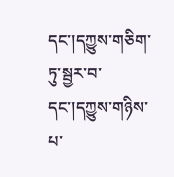དང་།དཀྱུས་གཅིག་ཏུ་སྦྱར་བ་དང་།དཀྱུས་གཉིས་པ་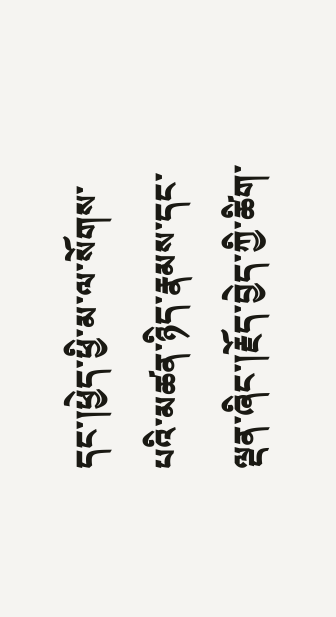དང་།ཕྱེད་ཕྱི་མ་ལ་སོགས་པའི་མཚན་ཉིད་རྣམས་དང་ལྡན་ཞིང་།རྗོད་བྱེད་ཀྱི་ཚིག་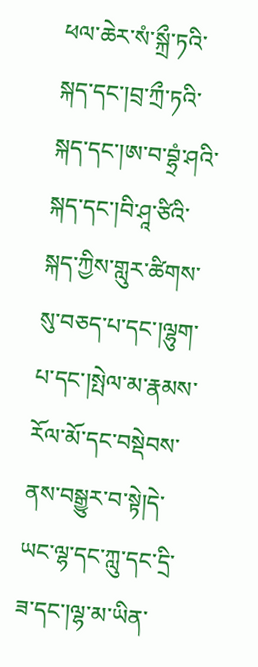ཕལ་ཆེར་སཾ་སྐྲྀ་ཏའི་སྐད་དང་།བྲ་ཀྲྀ་ཏའི་སྐད་དང་།ཨ་བ་བྷྲཾ་ཤའི་སྐད་དང་།བི་ཤཱ་ཙིའི་སྐད་ཀྱིས་གླུར་ཚིགས་སུ་བཅད་པ་དང་།ལྷུག་པ་དང་།སྤེལ་མ་རྣམས་རོལ་མོ་དང་བསྡེབས་ནས་བསྒྱུར་བ་སྟེ།དེ་ཡང་ལྷ་དང་ཀླུ་དང་དྲི་ཟ་དང་།ལྷ་མ་ཡིན་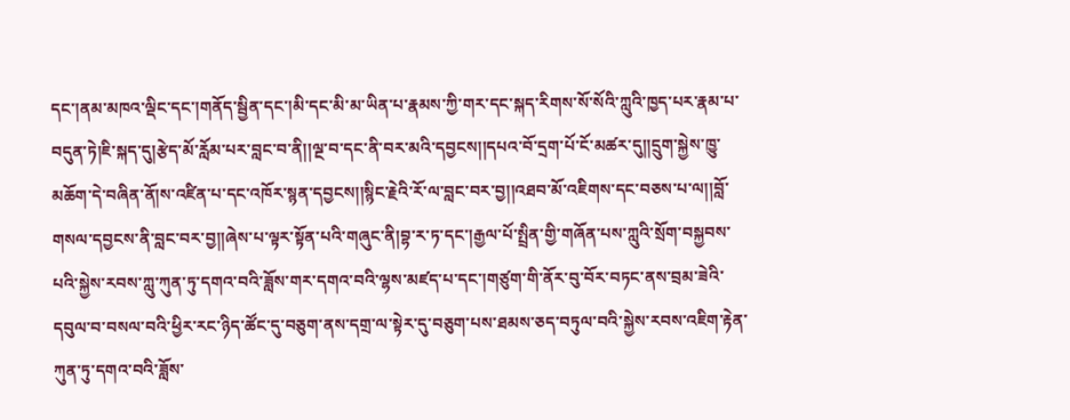དང་།ནམ་མཁའ་ལྡིང་དང་།གནོད་སྦྱིན་དང་།མི་དང་མི་མ་ཡིན་པ་རྣམས་ཀྱི་གར་དང་སྐད་རིགས་སོ་སོའི་ཀླུའི་ཁྱད་པར་རྣམ་པ་བདུན་ཏེ།ཇི་སྐད་དུ།རྩེད་མོ་རློམ་པར་བླང་བ་ནི།།ལྔ་བ་དང་ནི་བར་མའི་དབྱངས།།དཔའ་བོ་དྲག་པོ་ངོ་མཚར་དུ།།དྲུག་སྐྱེས་ཁྱུ་མཆོག་དེ་བཞིན་ནོ།ས་འཛིན་པ་དང་འཁོར་སྙན་དབྱངས།།སྙིང་རྗེའི་རོ་ལ་བླང་བར་བྱ།།འཐབ་མོ་འཇིགས་དང་བཅས་པ་ལ།།བློ་གསལ་དབྱངས་ནི་བླང་བར་བྱ།།ཞེས་པ་ལྟར་སྟོན་པའི་གཞུང་ནི།བྷ་ར་ཏ་དང་།རྒྱལ་པོ་སྤྲིན་གྱི་གཞོན་པས་ཀླུའི་སྲོག་བསྐྱབས་པའི་སྐྱེས་རབས་ཀླུ་ཀུན་ཏུ་དགའ་བའི་ཟློས་གར་དགའ་བའི་ལྷས་མཛད་པ་དང་།གཙུག་གི་ནོར་བུ་བོར་བཏང་ནས་བྲམ་ཟེའི་དབུལ་བ་བསལ་བའི་ཕྱིར་རང་ཉིད་ཚོང་དུ་བཅུག་ནས་དགྲ་ལ་སྟེར་དུ་བཅུག་པས་ཐམས་ཅད་བཏུལ་བའི་སྐྱེས་རབས་འཇིག་རྟེན་ཀུན་ཏུ་དགའ་བའི་ཟློས་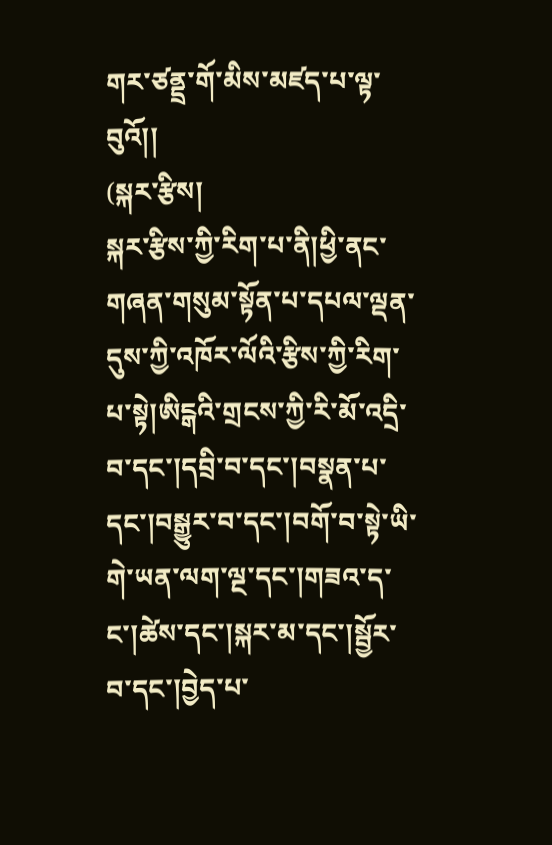གར་ཙནྡྲ་གོ་མིས་མཛད་པ་ལྟ་བུའོ།།
(སྐར་རྩིས།
སྐར་རྩིས་ཀྱི་རིག་པ་ནི།ཕྱི་ནང་གཞན་གསུམ་སྟོན་པ་དཔལ་ལྡན་དུས་ཀྱི་འཁོར་ལོའི་རྩིས་ཀྱི་རིག་པ་སྟེ།ཨིངྒའི་གྲངས་ཀྱི་རི་མོ་འདྲི་བ་དང་།དབྲི་བ་དང་།བསྣན་པ་དང་།བསྒྱུར་བ་དང་།བགོ་བ་སྟེ་ཡི་གེ་ཡན་ལག་ལྔ་དང་།གཟའ་ད་ང་།ཚེས་དང་།སྐར་མ་དང་།སྦྱོར་བ་དང་།བྱེད་པ་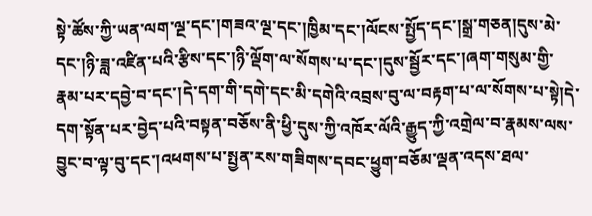སྟེ་ཚོས་ཀྱི་ཡན་ལག་ལྔ་དང་།གཟའ་ལྔ་དང་།ཁྱིམ་དང་།ལོངས་སྤྱོད་དང་།སྒྲ་གཅན།དུས་མེ་དང་།ཉི་ཟླ་འཛིན་པའི་རྩིས་དང་།ཉི་ལྡོག་ལ་སོགས་པ་དང་།དུས་སྦྱོར་དང་།ཞག་གསུམ་གྱི་རྣམ་པར་དབྱེ་བ་དང་།དེ་དག་གི་དགེ་དང་མི་དགེའི་འབྲས་བུ་ལ་བརྟག་པ་ལ་སོགས་པ་སྟེ།དེ་དག་སྟོན་པར་བྱེད་པའི་བསྟན་བཅོས་ནི་ཕྱི་དུས་ཀྱི་འཁོར་ལོའི་རྒྱུད་ཀྱི་འགྲེལ་བ་རྣམས་ལས་བྱུང་བ་ལྟ་བུ་དང་།འཕགས་པ་སྤྱན་རས་གཟིགས་དབང་ཕྱུག་བཅོམ་ལྡན་འདས་ཐལ་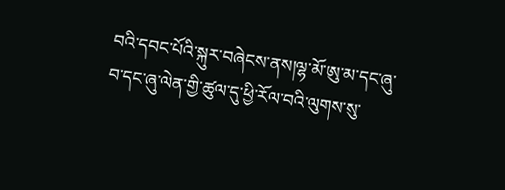བའི་དབང་པོའི་སྐུར་བཞེངས་ནས།ལྷ་མོ་ཨུ་མ་དང་ཞུ་བ་དང་ཞུ་ལེན་གྱི་ཚུལ་དུ་ཕྱི་རོལ་བའི་ལུགས་སུ་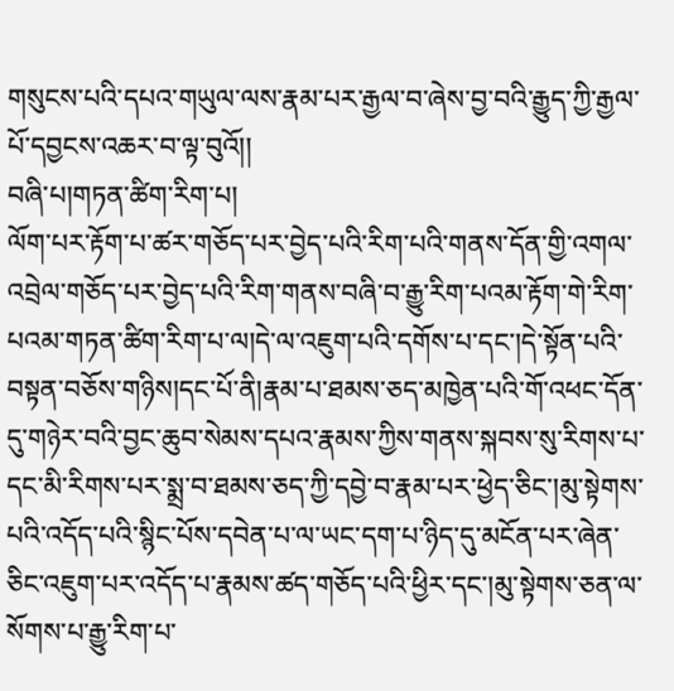གསུངས་པའི་དཔའ་གཡུལ་ལས་རྣམ་པར་རྒྱལ་བ་ཞེས་བྱ་བའི་རྒྱུད་ཀྱི་རྒྱལ་པོ་དབྱངས་འཆར་བ་ལྟ་བུའོ།།
བཞི་པ།གཏན་ཚིག་རིག་པ།
ལོག་པར་རྟོག་པ་ཚར་གཅོད་པར་བྱེད་པའི་རིག་པའི་གནས་དོན་གྱི་འགལ་འབྲེལ་གཅོད་པར་བྱེད་པའི་རིག་གནས་བཞི་བ་རྒྱུ་རིག་པའམ་རྟོག་གེ་རིག་པའམ་གཏན་ཚིག་རིག་པ་ལ།དེ་ལ་འཇུག་པའི་དགོས་པ་དང་།དེ་སྟོན་པའི་བསྟན་བཅོས་གཉིས།དང་པོ་ནི།རྣམ་པ་ཐམས་ཅད་མཁྱེན་པའི་གོ་འཕང་དོན་དུ་གཉེར་བའི་བྱང་ཆུབ་སེམས་དཔའ་རྣམས་ཀྱིས་གནས་སྐབས་སུ་རིགས་པ་དང་མི་རིགས་པར་སྨྲ་བ་ཐམས་ཅད་ཀྱི་དབྱེ་བ་རྣམ་པར་ཕྱེད་ཅིང་།མུ་སྟེགས་པའི་འདོད་པའི་སྙིང་པོས་དབེན་པ་ལ་ཡང་དག་པ་ཉིད་དུ་མངོན་པར་ཞེན་ཅིང་འཇུག་པར་འདོད་པ་རྣམས་ཚད་གཅོད་པའི་ཕྱིར་དང་།མུ་སྟེགས་ཅན་ལ་སོགས་པ་རྒྱུ་རིག་པ་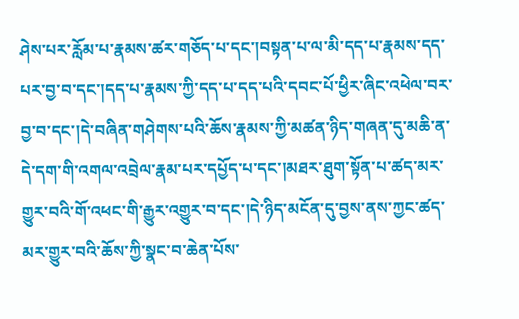ཤེས་པར་རློམ་པ་རྣམས་ཚར་གཅོད་པ་དང་།བསྟན་པ་ལ་མི་དད་པ་རྣམས་དད་པར་བྱ་བ་དང་།དད་པ་རྣམས་ཀྱི་དད་པ་དད་པའི་དབང་པོ་ཕྱིར་ཞིང་འཕེལ་བར་བྱ་བ་དང་།དེ་བཞིན་གཤེགས་པའི་ཆོས་རྣམས་ཀྱི་མཚན་ཉིད་གཞན་དུ་མཆི་ན་དེ་དག་གི་འགལ་འབྲེལ་རྣམ་པར་དཔྱོད་པ་དང་།མཐར་ཐུག་སྟོན་པ་ཚད་མར་གྱུར་བའི་གོ་འཕང་གི་རྒྱུར་འགྱུར་བ་དང་།དེ་ཉིད་མངོན་དུ་བྱས་ནས་ཀྱང་ཚད་མར་གྱུར་བའི་ཆོས་ཀྱི་སྣང་བ་ཆེན་པོས་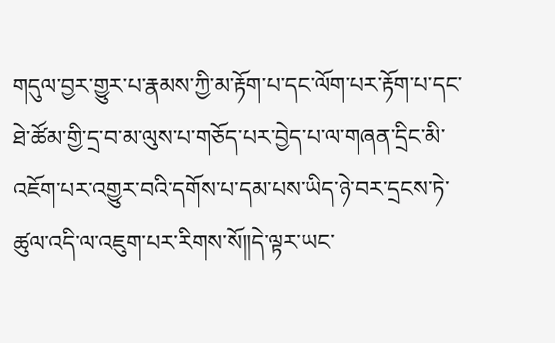གདུལ་བྱར་གྱུར་པ་རྣམས་ཀྱི་མ་རྟོག་པ་དང་ལོག་པར་རྟོག་པ་དང་ཐེ་ཚོམ་གྱི་དྲ་བ་མ་ལུས་པ་གཅོད་པར་བྱེད་པ་ལ་གཞན་དྲིང་མི་འཇོག་པར་འགྱུར་བའི་དགོས་པ་དམ་པས་ཡིད་ཉེ་བར་དྲངས་ཏེ་ཚུལ་འདི་ལ་འཇུག་པར་རིགས་སོ།།དེ་ལྟར་ཡང་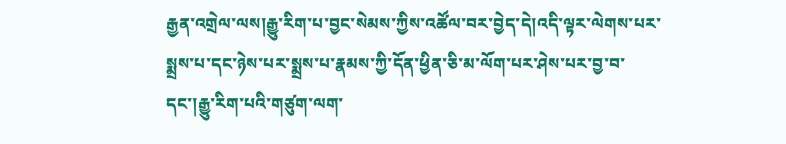རྒྱན་འགྲེལ་ལས།རྒྱུ་རིག་པ་བྱང་སེམས་ཀྱིས་འཚོལ་བར་བྱེད་དེ།འདི་ལྟར་ལེགས་པར་སྨྲས་པ་དང་ཉེས་པར་སྨྲས་པ་རྣམས་ཀྱི་དོན་ཕྱིན་ཅི་མ་ལོག་པར་ཤེས་པར་བྱ་བ་དང་།རྒྱུ་རིག་པའི་གཙུག་ལག་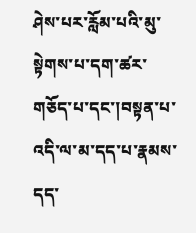ཤེས་པར་རློམ་པའི་མུ་སྟེགས་པ་དག་ཚར་གཅོད་པ་དང་།བསྟན་པ་འདི་ལ་མ་དད་པ་རྣམས་དད་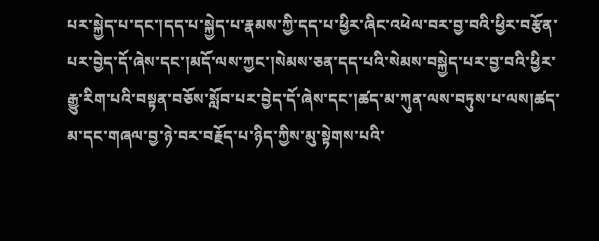པར་སྐྱེད་པ་དང་།དད་པ་སྐྱེད་པ་རྣམས་ཀྱི་དད་པ་ཕྱིར་ཞིང་འཕེལ་བར་བྱ་བའི་ཕྱིར་བརྩོན་པར་བྱེད་དོ་ཞེས་དང་།མདོ་ལས་ཀྱང་།སེམས་ཅན་དད་པའི་སེམས་བསྐྱེད་པར་བྱ་བའི་ཕྱིར་རྒྱུ་རིག་པའི་བསྟན་བཅོས་སློབ་པར་བྱེད་དོ་ཞེས་དང་།ཚད་མ་ཀུན་ལས་བཏུས་པ་ལས།ཚད་མ་དང་གཞལ་བྱ་ཉེ་བར་བརྗོད་པ་ཉིད་ཀྱིས་མུ་སྟེགས་པའི་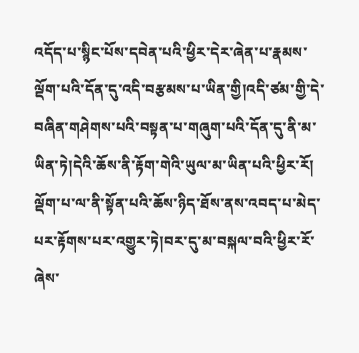འདོད་པ་སྙིང་པོས་དབེན་པའི་ཕྱིར་དེར་ཞེན་པ་རྣམས་ལྡོག་པའི་དོན་དུ་འདི་བརྩམས་པ་ཡིན་གྱི།འདི་ཙམ་གྱི་དེ་བཞིན་གཤེགས་པའི་བསྟན་པ་གཞུག་པའི་དོན་དུ་ནི་མ་ཡིན་ཏེ།དེའི་ཆོས་ནི་རྟོག་གེའི་ཡུལ་མ་ཡིན་པའི་ཕྱིར་རོ། ལྡོག་པ་ལ་ནི་སྟོན་པའི་ཆོས་ཉིད་ཐོས་ནས་འབད་པ་མེད་པར་རྟོགས་པར་འགྱུར་ཏེ།བར་དུ་མ་བསྐལ་བའི་ཕྱིར་རོ་ཞེས་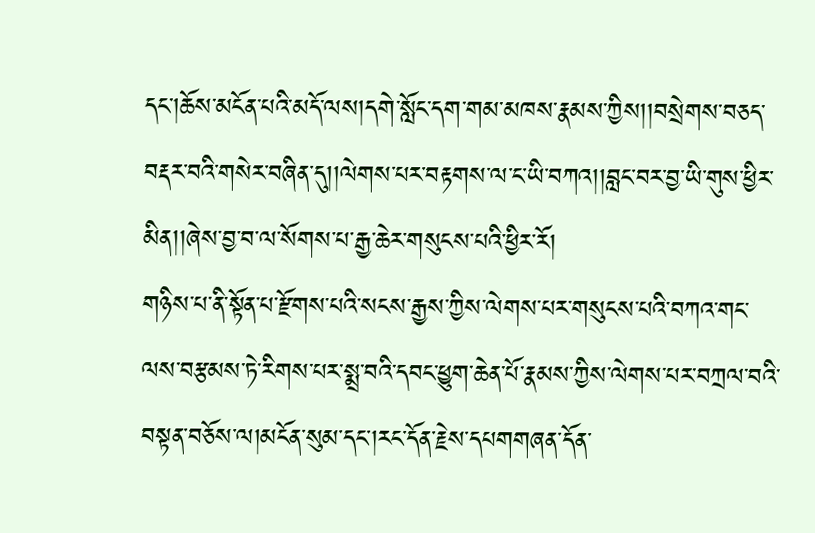དང་།ཆོས་མངོན་པའི་མདོ་ལས།དགེ་སློང་དག་གམ་མཁས་རྣམས་ཀྱིས།།བསྲེགས་བཅད་བརྡར་བའི་གསེར་བཞིན་དུ།།ལེགས་པར་བརྟགས་ལ་ང་ཡི་བཀའ།།བླང་བར་བྱ་ཡི་གུས་ཕྱིར་མིན།།ཞེས་བྱ་བ་ལ་སོགས་པ་རྒྱ་ཆེར་གསུངས་པའི་ཕྱིར་རོ།
གཉིས་པ་ནི་སྟོན་པ་རྫོགས་པའི་སངས་རྒྱས་ཀྱིས་ལེགས་པར་གསུངས་པའི་བཀའ་གང་ལས་བརྩམས་ཏེ་རིགས་པར་སྨྲ་བའི་དབང་ཕྱུག་ཆེན་པོ་རྣམས་ཀྱིས་ལེགས་པར་བཀྲལ་བའི་བསྟན་བཅོས་ལ།མངོན་སུམ་དང་།རང་དོན་རྗེས་དཔགགཞན་དོན་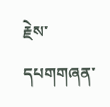རྗེས་དཔགགཞན་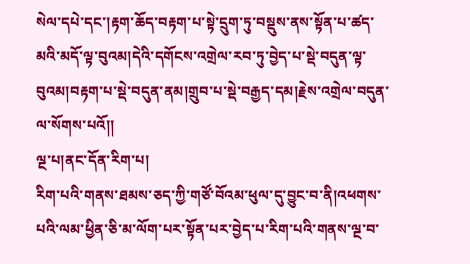སེལ་དཔེ་དང་།རྟག་ཆོད་བརྟག་པ་སྟེ་དྲུག་ཏུ་བསྡུས་ནས་སྟོན་པ་ཚད་མའི་མདོ་ལྟ་བུའམ།དེའི་དགོངས་འགྲེལ་རབ་ཏུ་བྱེད་པ་སྡེ་བདུན་ལྟ་བུའམ།བརྟག་པ་སྡེ་བདུན་ནམ།གྲུབ་པ་སྡེ་བརྒྱད་དམ།རྗེས་འགྲེལ་བདུན་ལ་སོགས་པའོ།།
ལྔ་པ།ནང་དོན་རིག་པ།
རིག་པའི་གནས་ཐམས་ཅད་ཀྱི་གཙོ་བོའམ་ཕུལ་དུ་བྱུང་བ་ནི།འཕགས་པའི་ལམ་ཕྱིན་ཅི་མ་ལོག་པར་སྟོན་པར་བྱེད་པ་རིག་པའི་གནས་ལྔ་བ་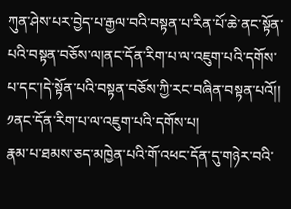ཀུན་ཤེས་པར་བྱེད་པ་རྒྱལ་བའི་བསྟན་པ་རིན་པོ་ཆེ་ནང་སྟོན་པའི་བསྟན་བཅོས་ལ།ནང་དོན་རིག་པ་ལ་འཇུག་པའི་དགོས་པ་དང་།དེ་སྟོན་པའི་བསྟན་བཅོས་ཀྱི་རང་བཞིན་བསྟན་པའོ།།
༡ནང་དོན་རིག་པ་ལ་འཇུག་པའི་དགོས་པ།
རྣམ་པ་ཐམས་ཅད་མཁྱེན་པའི་གོ་འཕང་དོན་དུ་གཉེར་བའི་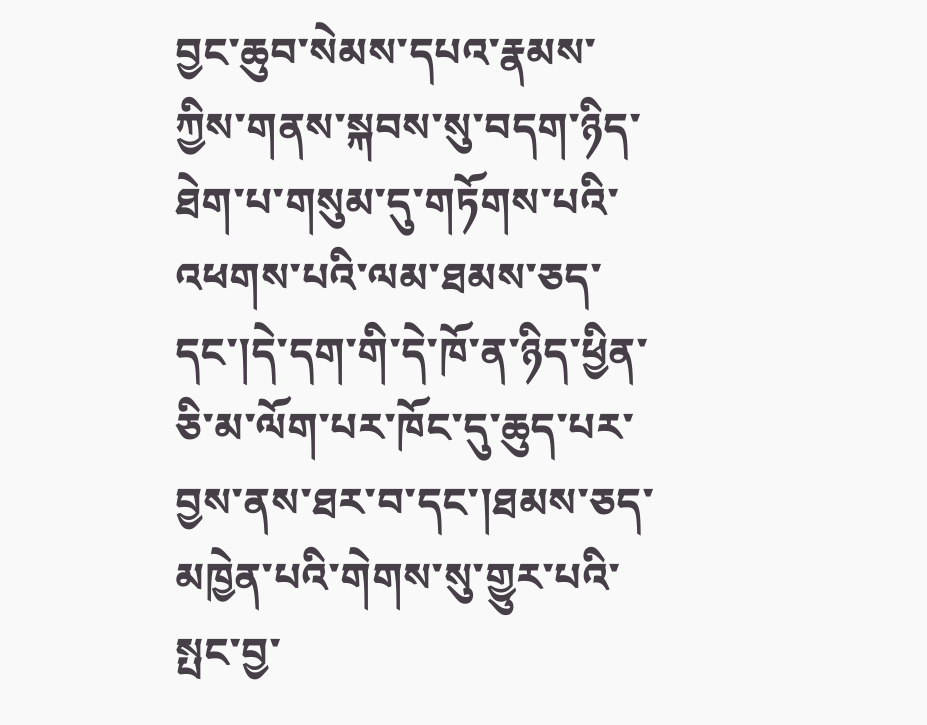བྱང་ཆུབ་སེམས་དཔའ་རྣམས་ཀྱིས་གནས་སྐབས་སུ་བདག་ཉིད་ཐེག་པ་གསུམ་དུ་གཏོགས་པའི་འཕགས་པའི་ལམ་ཐམས་ཅད་དང་།དེ་དག་གི་དེ་ཁོ་ན་ཉིད་ཕྱིན་ཅི་མ་ལོག་པར་ཁོང་དུ་ཆུད་པར་བྱས་ནས་ཐར་བ་དང་།ཐམས་ཅད་མཁྱེན་པའི་གེགས་སུ་གྱུར་པའི་སྤང་བྱ་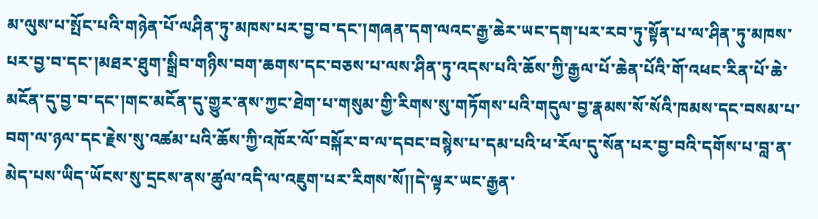མ་ལུས་པ་སྤོང་པའི་གཉེན་པོ་ལཤིན་ཏུ་མཁས་པར་བྱ་བ་དང་།གཞན་དག་ལའང་རྒྱ་ཆེར་ཡང་དག་པར་རབ་ཏུ་སྟོན་པ་ལ་ཤིན་ཏུ་མཁས་པར་བྱ་བ་དང་།མཐར་ཐུག་སྒྲིབ་གཉིས་བག་ཆགས་དང་བཅས་པ་ལས་ཤིན་ཏུ་འདས་པའི་ཆོས་ཀྱི་རྒྱལ་པོ་ཆེན་པོའི་གོ་འཕང་རིན་པོ་ཆེ་མངོན་དུ་བྱ་བ་དང་།གང་མངོན་དུ་གྱུར་ནས་ཀྱང་ཐེག་པ་གསུམ་གྱི་རིགས་སུ་གཏོགས་པའི་གདུལ་བྱ་རྣམས་སོ་སོའི་ཁམས་དང་བསམ་པ་བག་ལ་ཉལ་དང་རྗེས་སུ་འཚམ་པའི་ཆོས་ཀྱི་འཁོར་ལོ་བསྐོར་བ་ལ་དབང་བསྙེས་པ་དམ་པའི་ཕ་རོལ་དུ་སོན་པར་བྱ་བའི་དགོས་པ་བླ་ན་མེད་པས་ཡིད་ཡོངས་སུ་དྲངས་ནས་ཚུལ་འདི་ལ་འཇུག་པར་རིགས་སོ།།དེ་ལྟར་ཡང་རྒྱན་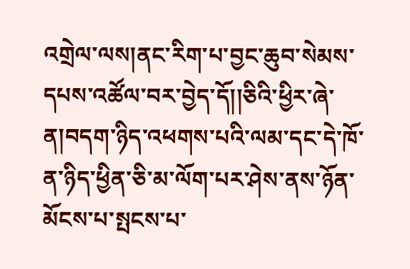འགྲེལ་ལས།ནང་རིག་པ་བྱང་ཆུབ་སེམས་དཔས་འཚོལ་བར་བྱེད་དོ།།ཅིའི་ཕྱིར་ཞེ་ན།བདག་ཉིད་འཕགས་པའི་ལམ་དང་དེ་ཁོ་ན་ཉིད་ཕྱིན་ཅི་མ་ལོག་པར་ཤེས་ནས་ཉོན་མོངས་པ་སྤངས་པ་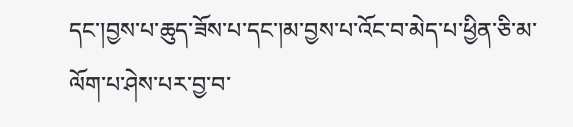དང་།བྱས་པ་ཆུད་ཟོས་པ་དང་།མ་བྱས་པ་འོང་བ་མེད་པ་ཕྱིན་ཅི་མ་ལོག་པ་ཤེས་པར་བྱ་བ་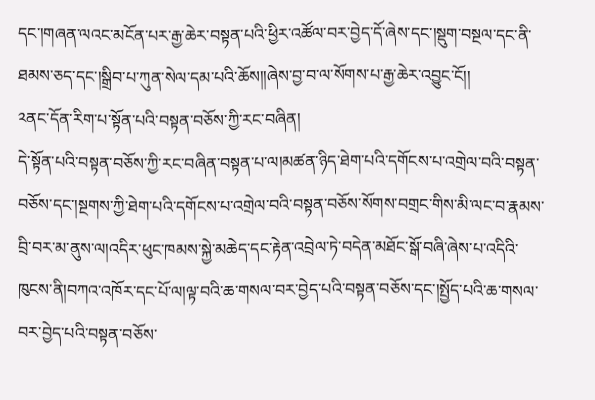དང་།གཞན་ལའང་མངོན་པར་རྒྱ་ཆེར་བསྟན་པའི་ཕྱིར་འཚོལ་བར་བྱེད་དོ་ཞེས་དང་།སྡུག་བསྔལ་དང་ནི་ཐམས་ཅད་དང་།སྒྲིབ་པ་ཀུན་སེལ་དམ་པའི་ཆོས།།ཞེས་བྱ་བ་ལ་སོགས་པ་རྒྱ་ཆེར་འབྱུང་ངོ།།
༢ནང་དོན་རིག་པ་སྟོན་པའི་བསྟན་བཅོས་ཀྱི་རང་བཞིན།
དེ་སྟོན་པའི་བསྟན་བཅོས་ཀྱི་རང་བཞིན་བསྟན་པ་ལ།མཚན་ཉིད་ཐེག་པའི་དགོངས་པ་འགྲེལ་བའི་བསྟན་བཅོས་དང་།སྔགས་ཀྱི་ཐེག་པའི་དགོངས་པ་འགྲེལ་བའི་བསྟན་བཅོས་སོགས་བགྲང་གིས་མི་ལང་བ་རྣམས་བྲི་བར་མ་ནུས་ལ།འདིར་ཕུང་ཁམས་སྐྱེ་མཆེད་དང་རྟེན་འབྲེལ་ཏེ་བདེན་མཐོང་སྒོ་བཞི་ཞེས་པ་འདིའི་ཁུངས་ནི།བཀའ་འཁོར་དང་པོ་ལ།ལྟ་བའི་ཆ་གསལ་བར་བྱེད་པའི་བསྟན་བཅོས་དང་།སྤྱོད་པའི་ཆ་གསལ་བར་བྱེད་པའི་བསྟན་བཅོས་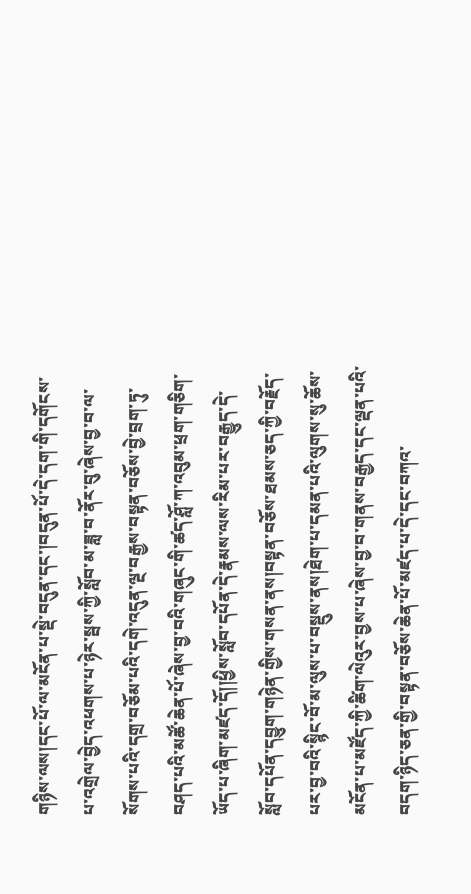གཉིས་ལས།དང་པོ་ལ་མངོན་པ་སྡེ་བདུན་དང་།བདུན་པོ་དེ་དག་གི་དགོངས་པ་འགྲེལ་བྱེད་འཕགས་པ་ཉེར་སྦས་ཀྱི་སློབ་མ་ཟླ་བ་ནོར་བུ་ཞེས་བྱ་བ་ལ་སོགས་པའི་དགྲ་བཅོམ་པའི་དགེ་འདུན་ལྔ་བརྒྱས་བསྟན་བཅོས་བྱེ་བྲག་ཏུ་བཤད་པའི་མཚོ་ཆེན་པོ་ཞེས་བྱ་བའི་གཞུང་གི་ཚད་ཤློ་ཀ་འབུམ་ཕྲག་གཅིག་ཡོད་པ་ཞིག་མཛད་དོ།།ཕྱིས་སློབ་དཔོན་དེ་རྣམས་ལས་རིམ་པར་བརྒྱུད་དེ་སློབ་དཔོན་དབྱུག་གཉེན་གྱིས་གསན་ནས།བསྟན་བཅོས་ཐམས་ཅད་ཀྱི་བརྗོད་པར་བྱ་བའི་སྙིང་བོ་མ་ལུས་པ་བསྡུས་ནས།ཐེག་པ་དམན་པའི་ལུགས་སུ་ཆོས་མངོན་པ་མཛོད་ཀྱི་ཚིག་ལེའུར་བྱས་པ་ཞེས་བྱ་བ་གནས་བརྒྱད་དང་ལྡན་པའི་བདག་ཉིད་ཅན་གྱི་བསྟན་བཅོས་ཆེན་པོ་མཛད་པ་དེ་དང་བཀའ་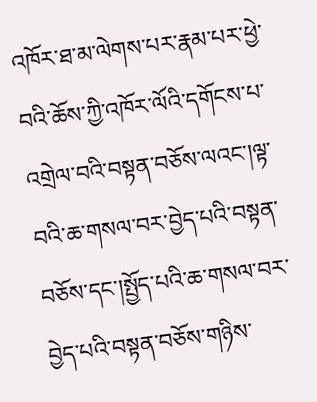འཁོར་ཐ་མ་ལེགས་པར་རྣམ་པར་ཕྱེ་བའི་ཆོས་ཀྱི་འཁོར་ལོའི་དགོངས་པ་འགྲེལ་བའི་བསྟན་བཅོས་ལའང་།ལྟ་བའི་ཆ་གསལ་བར་བྱེད་པའི་བསྟན་བཅོས་དང་།སྤྱོད་པའི་ཆ་གསལ་བར་བྱེད་པའི་བསྟན་བཅོས་གཉིས་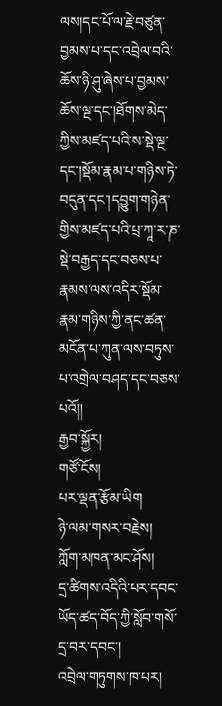ལས།དང་པོ་ལ་རྗེ་བཙུན་བྱམས་པ་དང་འབྲེལ་བའི་ཆོས་ཉི་ཤུ་ཞེས་པ་བྱམས་ཆོས་ལྔ་དང་།ཐོགས་མེད་ཀྱིས་མཛད་པའི་ས་སྡེ་ལྔ་དང་།སྡོམ་རྣམ་པ་གཉིས་ཏེ་བདུན་དང་།དབྱུག་གཉེན་གྱིས་མཛད་པའི་པྲ་ཀཱ་ར་ཎ་སྡེ་བརྒྱད་དང་བཅས་པ་རྣམས་ལས་འདིར་སྡོམ་རྣམ་གཉིས་ཀྱི་ནང་ཚན་མངོན་པ་ཀུན་ལས་བཏུས་པ་འགྲེལ་བཤད་དང་བཅས་པའོ།།
རྒྱབ་སྐྱོར།
གཙོ་ངོས།
པར་ལྡན་རྩོམ་ཡིག
ཉེ་ལམ་གསར་བརྗེས།
ཀློག་མཁན་མང་ཤོས།
དྲ་ཚིགས་འདིའི་པར་དབང་ཡོད་ཚད་བོད་ཀྱི་སློབ་གསོ་དྲ་བར་དབང་།
འབྲེལ་གཏུགས་ཁ་པར།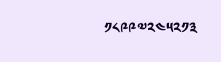༡༨༩༩༧༢༤༥༢༡༣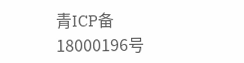青ICP备18000196号